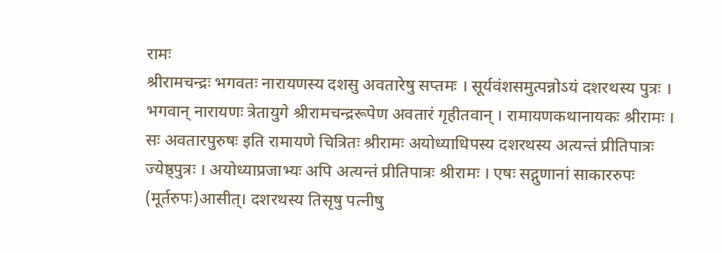रामः
श्रीरामचन्द्रः भगवतः नारायणस्य दशसु अवतारेषु सप्तमः । सूर्यवंशसमुत्पन्नोऽयं दशरथस्य पुत्रः । भगवान् नारायणः त्रेतायुगे श्रीरामचन्द्ररूपेण अवतारं गृहीतवान् । रामायणकथानायकः श्रीरामः । सः अवतारपुरुषः इति रामायणे चित्रितः श्रीरामः अयोध्याधिपस्य दशरथस्य अत्यन्तं प्रीतिपात्रः ज्येष्ठ्पुत्रः । अयोध्याप्रजाभ्यः अपि अत्यन्तं प्रीतिपात्रः श्रीरामः । एषः सद्गुणानां साकाररुपः (मूर्तरुपः)आसीत्। दशरथस्य तिसृषु पत्नीषु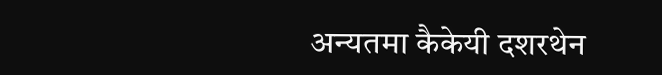अन्यतमा कैकेयी दशरथेन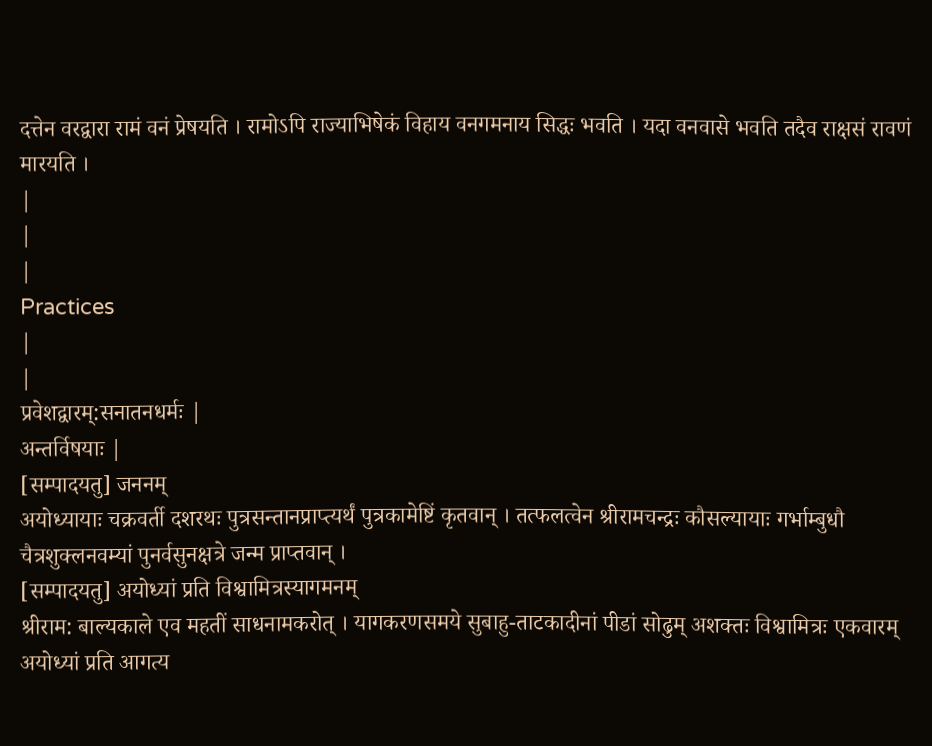दत्तेन वरद्वारा रामं वनं प्रेषयति । रामोऽपि राज्याभिषेकं विहाय वनगमनाय सिद्धः भवति । यदा वनवासे भवति तदैव राक्षसं रावणं मारयति ।
|
|
|
Practices
|
|
प्रवेशद्वारम्:सनातनधर्मः |
अन्तर्विषयाः |
[सम्पादयतु] जननम्
अयोध्यायाः चक्रवर्ती दशरथः पुत्रसन्तानप्राप्त्यर्थं पुत्रकामेष्टिं कृतवान् । तत्फलत्वेन श्रीरामचन्द्रः कौसल्यायाः गर्भाम्बुधौ चैत्रशुक्लनवम्यां पुनर्वसुनक्षत्रे जन्म प्राप्तवान् ।
[सम्पादयतु] अयोध्यां प्रति विश्वामित्रस्यागमनम्
श्रीराम: बाल्यकाले एव महतीं साधनामकरोत् । यागकरणसमये सुबाहु-ताटकादीनां पीडां सोढुम् अशक्तः विश्वामित्रः एकवारम् अयोध्यां प्रति आगत्य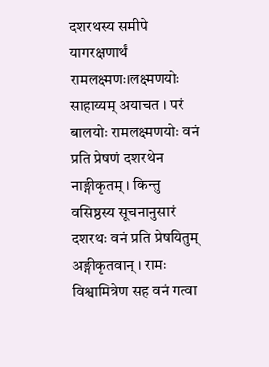दशरथस्य समीपे यागरक्षणार्थं रामलक्ष्मणः।लक्ष्मणयोः साहाय्यम् अयाचत । परं बालयोः रामलक्ष्मणयोः वनं प्रति प्रेषणं दशरथेन नाङ्गीकृतम् । किन्तु वसिष्ठस्य सूचनानुसारं दशरथः वनं प्रति प्रेषयितुम् अङ्गीकृतवान् । रामः विश्वामित्रेण सह वनं गत्वा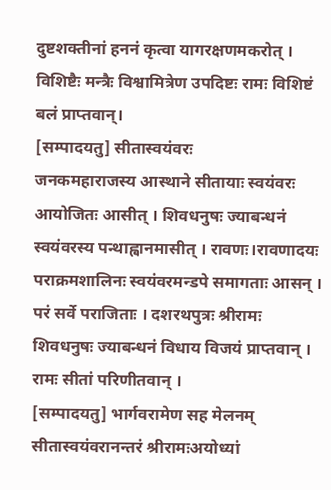दुष्टशक्तीनां हननं कृत्वा यागरक्षणमकरोत् । विशिष्टैः मन्त्रैः विश्वामित्रेण उपदिष्टः रामः विशिष्टं बलं प्राप्तवान्।
[सम्पादयतु] सीतास्वयंवरः
जनकमहाराजस्य आस्थाने सीतायाः स्वयंवरः आयोजितः आसीत् । शिवधनुषः ज्याबन्धनं स्वयंवरस्य पन्थाह्वानमासीत् । रावणः।रावणादयः पराक्रमशालिनः स्वयंवरमन्डपे समागताः आसन् । परं सर्वे पराजिताः । दशरथपुत्रः श्रीरामः शिवधनुषः ज्याबन्धनं विधाय विजयं प्राप्तवान् । रामः सीतां परिणीतवान् ।
[सम्पादयतु] भार्गवरामेण सह मेलनम्
सीतास्वयंवरानन्तरं श्रीरामःअयोध्यां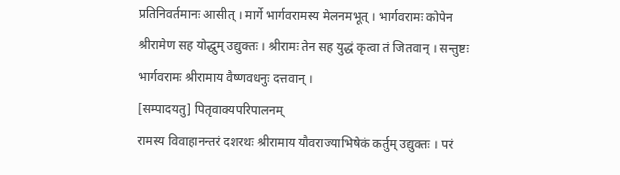प्रतिनिवर्तमानः आसीत् । मार्गे भार्गवरामस्य मेलनमभूत् । भार्गवरामः कोपेन श्रीरामेण सह योद्धुम् उद्युक्तः । श्रीरामः तेन सह युद्धं कृत्वा तं जितवान् । सन्तुष्टः भार्गवरामः श्रीरामाय वैष्णवधनुः दत्तवान् ।
[सम्पादयतु] पितृवाक्यपरिपालनम्
रामस्य विवाहानन्तरं दशरथः श्रीरामाय यौवराज्याभिषेकं कर्तुम् उद्युक्तः । परं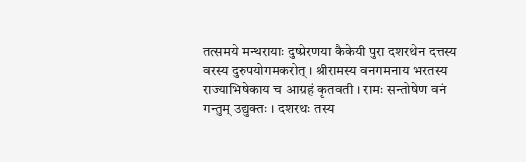तत्समये मन्थरायाः दुष्प्रेरणया कैकेयी पुरा दशरथेन दत्तस्य वरस्य दुरुपयोगमकरोत् । श्रीरामस्य वनगमनाय भरतस्य राज्याभिषेकाय च आग्रहं कृतवती । रामः सन्तोषेण वनं गन्तुम् उद्युक्तः । दशरथः तस्य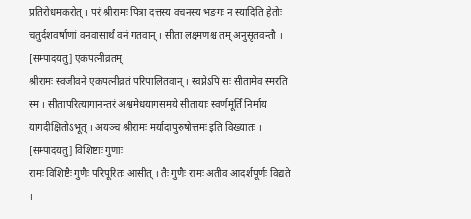प्रतिरोधमकरोत् । परं श्रीरामः पित्रा दत्तस्य वचनस्य भङगः न स्यादिति हेतोः चतुर्दशवर्षाणां वनवासार्थं वनं गतवान् । सीता लक्ष्मणश्च तम् अनुसृतवन्तौ ।
[सम्पादयतु] एकपत्नीव्रतम्
श्रीरामः स्वजीवने एकपत्नीव्रतं परिपालितवान् । स्वप्नेऽपि सः सीतामेव स्मरति स्म । सीतापरित्यागानन्तरं अश्वमेधयागसमये सीतायाः स्वर्णमूर्तिं निर्माय यागदीक्षितोऽभूत् । अयञ्च श्रीरामः मर्यादापुरुषोत्तमः इति विख्यातः ।
[सम्पादयतु] विशिष्टाः गुणाः
रामः विशिष्टैः गुणैः परिपूरितः आसीत् । तैः गुणैः रामः अतीव आदर्शपूर्णः विद्यते ।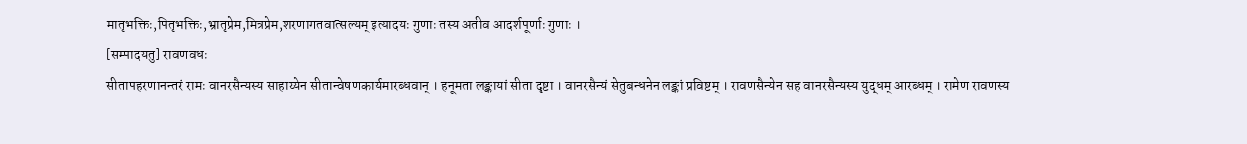मातृभक्तिः,पितृभक्तिः,भ्रातृप्रेम,मित्रप्रेम,शरणागतवात्सल्यम् इत्यादयः गुणाः तस्य अतीव आदर्शपूर्णाः गुणाः ।
[सम्पादयतु] रावणवधः
सीतापहरणानन्तरं रामः वानरसैन्यस्य साहाय्येन सीतान्वेषणकार्यमारब्धवान् । हनूमता लङ्कायां सीता दृष्टा । वानरसैन्यं सेतुबन्धनेन लङ्कां प्रविष्टम् । रावणसैन्येन सह वानरसैन्यस्य युद्धम् आरब्धम् । रामेण रावणस्य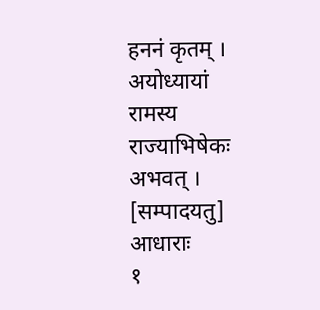हननं कृतम् । अयोध्यायां रामस्य राज्याभिषेकः अभवत् ।
[सम्पादयतु] आधाराः
१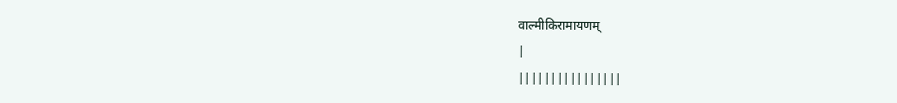वाल्मीकिरामायणम्
|
||||||||||||||||